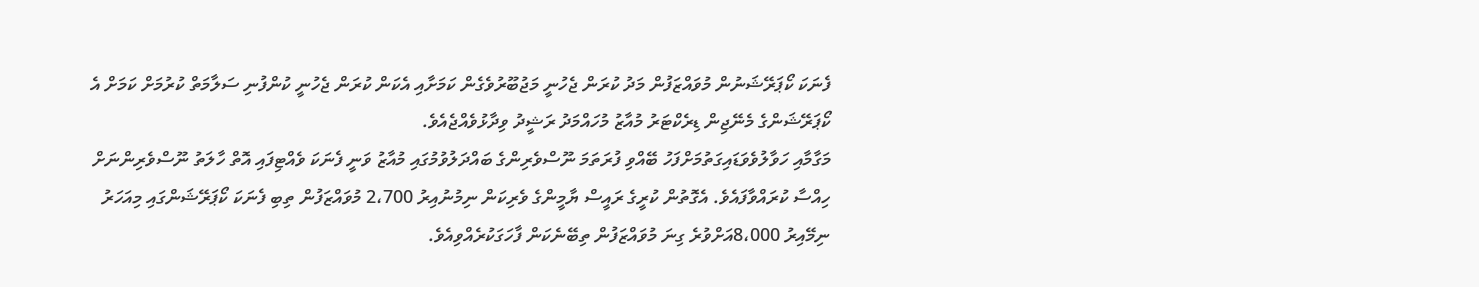ފެނަކަ ކޯޕަރޭޝަނުން މުވައްޒަފުން މަދު ކުރަން ޖެހުނީ މަޖުބޫރުވެގެން ކަމަށާއި އެކަން ކުރަން ޖެހުނީ ކުންފުނި ސަލާމަތް ކުރުމަށް ކަމަށް އެ ކޯޕަރޭޝަންގެ މެނޭޖިން ޑިރެކްޓަރު މުއާޒު މުހައްމަދު ރަޝީދު ވިދާޅުވެއްޖެއެވެ.
މަގާމާއި ހަވާލުވެވަޑައިގަތުމަށްފަހު ބޭއްވި ފުރަތަމަ ނޫސްވެރިންގެ ބައްދަލުވުމުގައި މުއާޒު ވަނީ ފެނަކަ ވެއްޓިފައި އޮތް ހާލަތު ނޫސްވެރިންނަށް ހިއްސާ ކުރައްވާފައެވެ. އެގޮތުން ކުރީގެ ރައީސް ޔާމީންގެ ވެރިކަން ނިމުނުއިރު 2،700 މުވައްޒަފުން ތިބި ފެނަކަ ކޯޕަރޭޝަންގައި މިއަހަރު ނިމޭއިރު 8،000އަށްވުރެ ގިނަ މުވައްޒަފުން ތިބޭނެކަން ފާހަގަކުރެއްވިއެވެ.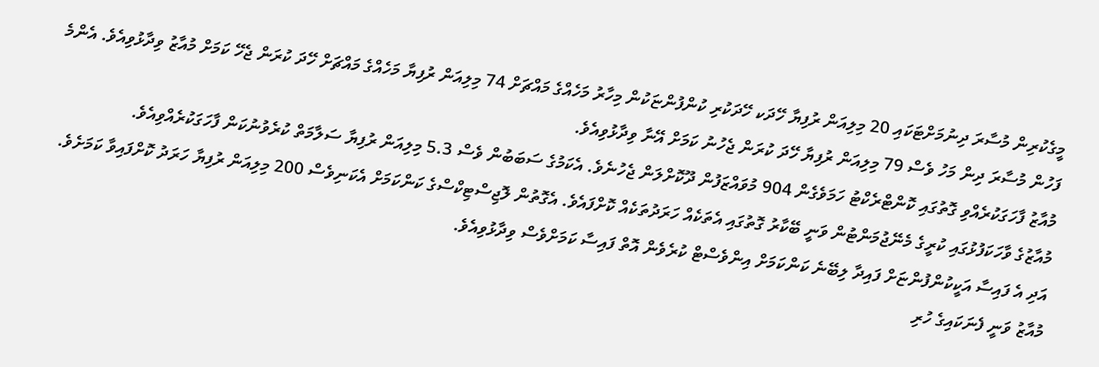މީގެކުރިން މުސާރަ ދިނުމަށްޓަކައި 20 މިލިއަން ރުފިޔާ ހޭދަކ ހޭދަކުރި ކުންފުންޏަކުން މިހާރު މަހެއްގެ މައްޗަށް 74 މިލިއަން ރުފިޔާ މަހެއްގެ މައްޗަށް ހޭދަ ކުރަން ޖެހޭ ކަމަށް މުއާޒު ވިދާޅުވިއެވެ. އެންމެ ފަހުން މުސާރަ ދިން މަހު ވެސް 79 މިލިއަން ރުފިޔާ ހޭދަ ކުރަން ޖެހުނު ކަމަށް އޭނާ ވިދާޅުވިއެވެ.
މުއާޒު ފާހަގަކުރެއްވި ގޮތުގައި ކޮންޓްރެކްޓު ހަމަވެގެން 904 މުވައްޒަފުން ދޫކޮށްލަން ޖެހުނެވެ. އެކަމުގެ ސަބަބުން ވެސް 5.3 މިލިއަން ރުފިޔާ ސަލާމަތް ކުރެވުނުކަން ފާހަގަކުރެއްވިއެވެ.
މުއާޒުގެ ވާހަކަފުޅުގައި ކުރީގެ މެނޭޖުމަންޓުން ވަނީ ބޭކާރު ގޮތުގައި އެތަކެއް ހަރަދުތަކެއް ކޮށްފައެވެ. އެގޮތުން ލޮޖިސްޓިކްސްގެ ކަންކަމަށް އެކަނިވެސް 200 މިލިއަން ރުފިޔާ ހަރަދު ކޮށްފައިވާ ކަމަށެވެ. އަދި އެ ފައިސާ އަކީކުންފުންޏަށް ފައިދާ ލިބޭނެ ކަންކަމަށް އިންވެސްޓް ކުރެވެން އޮތް ފައިސާ ކަމަށްވެސް ވިދާޅުވިއެވެ.
މުއާޒު ވަނީ ފެނަކައިގެ ހުރި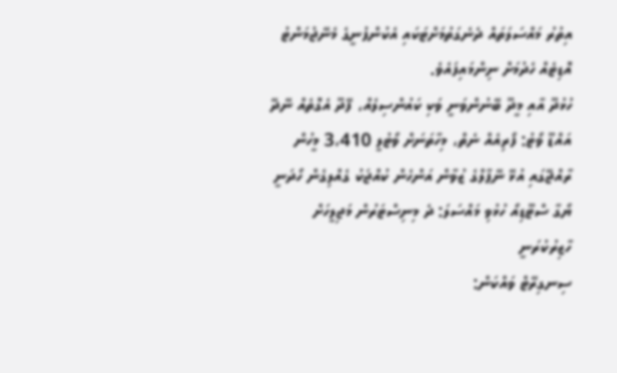އިތުރު މައްސަލަތައް ދެނެގަތުމަށްޓަކައި އެކުންފުނީގެ މެނޭޖުމަންޓު އޮޑިޓެއް ހެދުމަށް ނިންމައިފައެވެ.
ހުޅުދޫ އާއި މީދޫ ބޭނުންވަނީ ވަކި ކައުންސިލެއް، ފޭދޫ އެގޮތެއް ނޭދޭ
އައްޑޫ ވޯޓު: ފޯރިއެއް ނެތް، މިހާތަނަށް ވޯޓުލީ 3،410 މީހުން
ރާއްޖޭގައި އުޅޭ ނޭޕާލްގެ ޒުވާން އަންހެން ކުއްޖަކު ގެއްލިގެން ހޯދަނީ
ޔޯގާ ސްޓޫޑިއޯ ހުޅުވި މައްސަލަ: ދެ މިނިސްޓަރުން މަޖިލީހަށް ހާޒިރުކުރަނީ
ސިނގިރޭޓް ވައްކަން: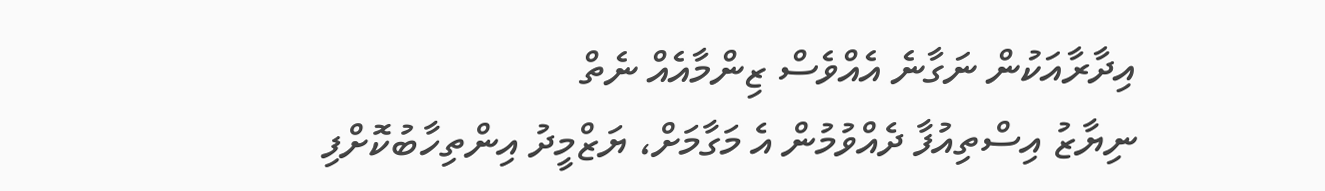އިދާރާއަކުން ނަގާނެ އެއްވެސް ޒިންމާއެއް ނެތް
ނިޔާޒު އިސްތިއުފާ ދެއްވުމުން އެ މަގާމަށް، ޔަޒްމީދު އިންތިހާބުކޮށްފި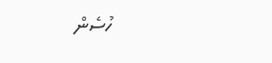ހުސެން